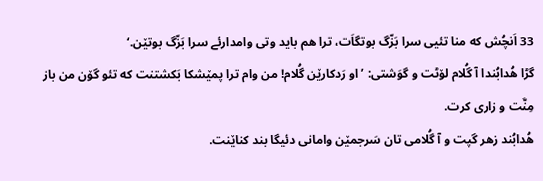33 اَنچُش که منا تئیی سرا بَزّگ بوتگاَت، ترا هم باید وتی وامدارئے سرا بَزّگ بوتێن.‘
گڑا هُدابُندا آ گُلام لۆٹت و گوَشتی: ’او رَدکارێن گُلام! من وام ترا پمێشکا بَکشتنت که تئو گۆن من باز مِنَّت و زاری کرت.
هُدابُند زهر گپت و آ گُلامی تان سَرجمێن وامانی دئیگا بند کناێنت.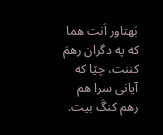بَهتاور اَنت هما که په دگران رهمَ کننت، چێا که آیانی سرا هم رهم کنگَ بیت.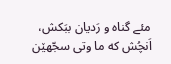مئے گناه و رَدیان ببَکش، اَنچُش که ما وتی سجّهێن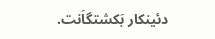دئینکار بَکشتگاَنت.